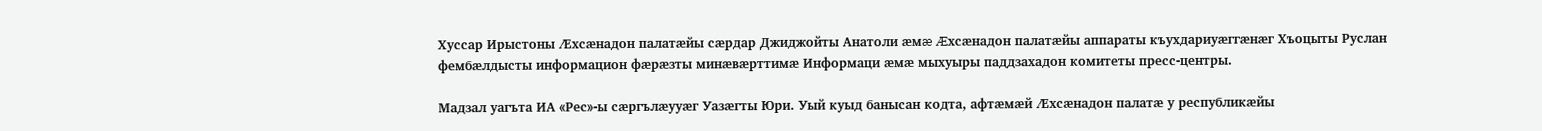Хуссар Ирыстоны Æхсæнадон палатæйы сæрдар Джиджойты Анатоли æмæ Æхсæнадон палатæйы аппараты къухдариуæггæнæг Хъоцыты Руслан фембæлдысты информацион фæрæзты минæвæрттимæ Информаци æмæ мыхуыры паддзахадон комитеты пресс-центры.

Мадзал уагъта ИА «Рес»-ы сæргълæууæг Уазæгты Юри. Уый куыд банысан кодта, афтæмæй Æхсæнадон палатæ у республикæйы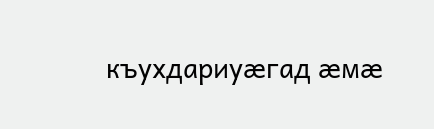къухдариуæгад æмæ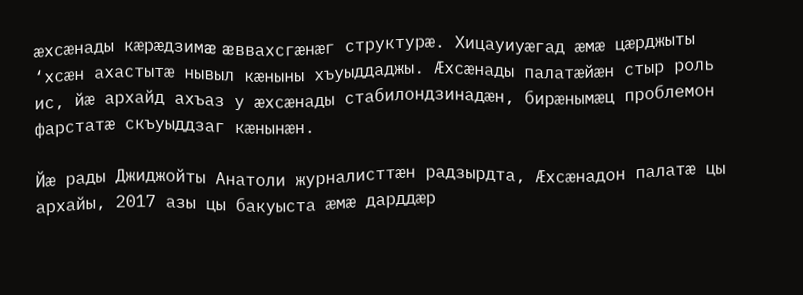æхсæнады кæрæдзимæ æввахсгæнæг структурæ. Хицауиуæгад æмæ цæрджыты ‘хсæн ахастытæ нывыл кæныны хъуыддаджы. Æхсæнады палатæйæн стыр роль ис, йæ архайд ахъаз у æхсæнады стабилондзинадæн, бирæнымæц проблемон фарстатæ скъуыддзаг кæнынæн.

Йæ рады Джиджойты Анатоли журналисттæн радзырдта, Æхсæнадон палатæ цы архайы, 2017 азы цы бакуыста æмæ дарддæр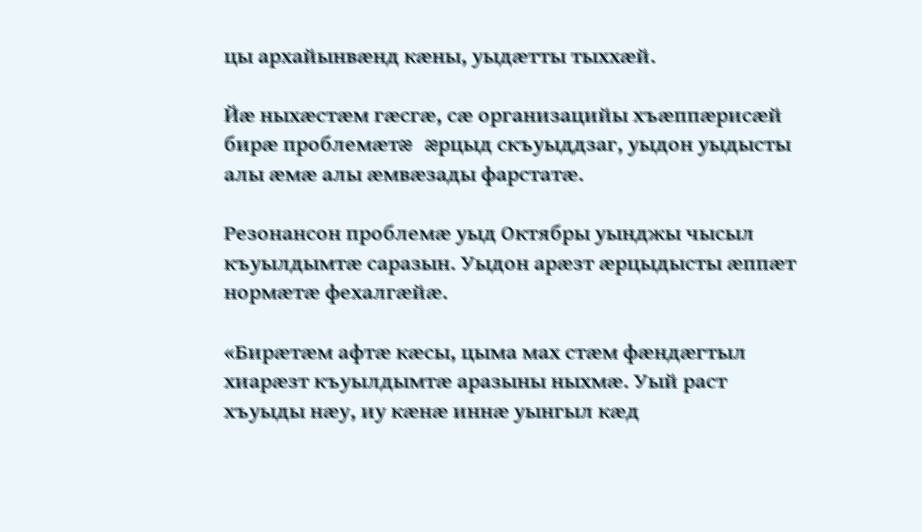цы архайынвæнд кæны, уыдæтты тыххæй.

Йæ ныхæстæм гæсгæ, сæ организацийы хъæппæрисæй бирæ проблемæтæ æрцыд скъуыддзаг, уыдон уыдысты алы æмæ алы æмвæзады фарстатæ.

Резонансон проблемæ уыд Октябры уынджы чысыл къуылдымтæ саразын. Уыдон арæзт æрцыдысты æппæт нормæтæ фехалгæйæ.

«Бирæтæм афтæ кæсы, цыма мах стæм фæндæгтыл хиарæзт къуылдымтæ аразыны ныхмæ. Уый раст хъуыды нæу, иу кæнæ иннæ уынгыл кæд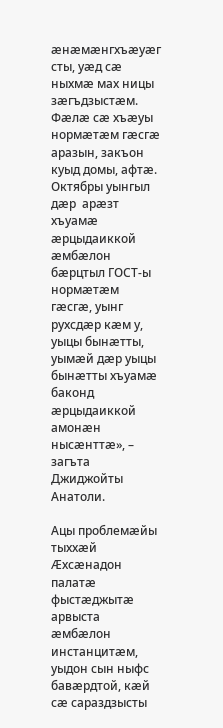æнæмæнгхъæуæг сты, уæд сæ ныхмæ мах ницы зæгъдзыстæм. Фæлæ сæ хъæуы нормæтæм гæсгæ аразын, закъон куыд домы, афтæ.  Октябры уынгыл дæр  арæзт хъуамæ æрцыдаиккой æмбæлон бæрцтыл ГОСТ-ы нормæтæм гæсгæ, уынг рухсдæр кæм у, уыцы бынæтты, уымæй дæр уыцы бынæтты хъуамæ баконд æрцыдаиккой  амонæн нысæнттæ», – загъта Джиджойты Анатоли.

Ацы проблемæйы тыххæй Æхсæнадон палатæ фыстæджытæ арвыста æмбæлон инстанцитæм, уыдон сын ныфс бавæрдтой, кæй сæ сараздзысты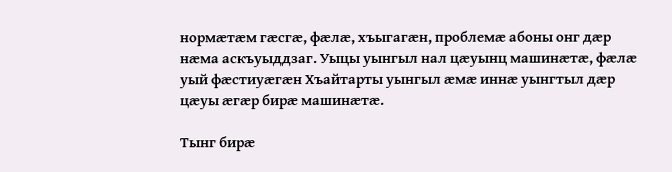нормæтæм гæсгæ, фæлæ, хъыгагæн, проблемæ абоны онг дæр нæма аскъуыддзаг. Уыцы уынгыл нал цæуынц машинæтæ, фæлæ уый фæстиуæгæн Хъайтарты уынгыл æмæ иннæ уынгтыл дæр цæуы æгæр бирæ машинæтæ.

Тынг бирæ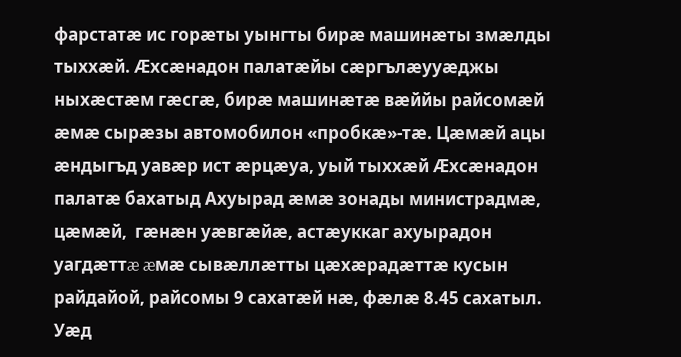фарстатæ ис горæты уынгты бирæ машинæты змæлды тыххæй. Æхсæнадон палатæйы сæргълæууæджы ныхæстæм гæсгæ, бирæ машинæтæ вæййы райсомæй æмæ сырæзы автомобилон «пробкæ»-тæ. Цæмæй ацы æндыгъд уавæр ист æрцæуа, уый тыххæй Æхсæнадон палатæ бахатыд Ахуырад æмæ зонады министрадмæ, цæмæй,  гæнæн уæвгæйæ, астæуккаг ахуырадон уагдæттæ æмæ сывæллæтты цæхæрадæттæ кусын райдайой, райсомы 9 сахатæй нæ, фæлæ 8.45 сахатыл. Уæд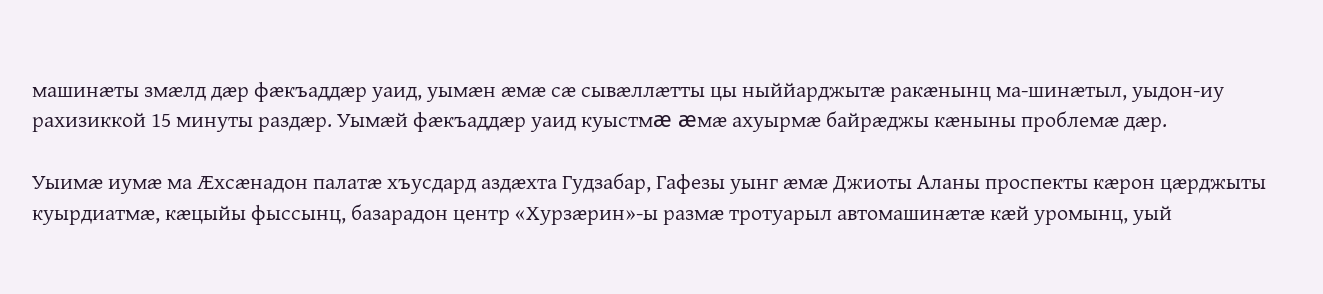машинæты змæлд дæр фæкъаддæр уаид, уымæн æмæ сæ сывæллæтты цы ныййарджытæ ракæнынц ма-шинæтыл, уыдон-иу рахизиккой 15 минуты раздæр. Уымæй фæкъаддæр уаид куыстмæ æмæ ахуырмæ байрæджы кæныны проблемæ дæр.

Уыимæ иумæ ма Æхсæнадон палатæ хъусдард аздæхта Гудзабар, Гафезы уынг æмæ Джиоты Аланы проспекты кæрон цæрджыты куырдиатмæ, кæцыйы фыссынц, базарадон центр «Хурзæрин»-ы размæ тротуарыл автомашинæтæ кæй уромынц, уый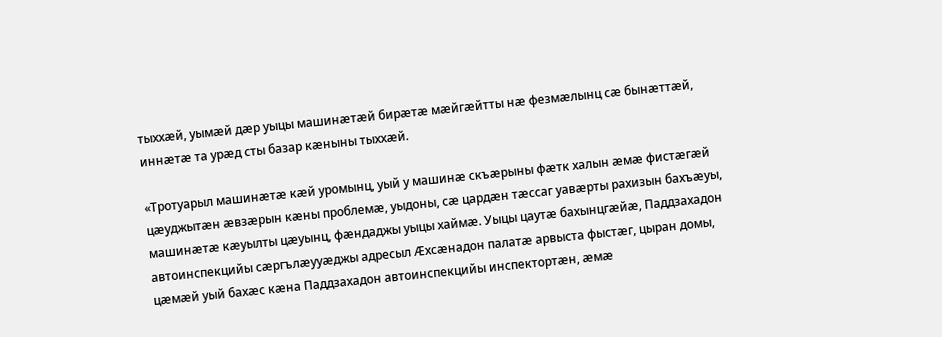тыххæй, уымæй дæр уыцы машинæтæй бирæтæ мæйгæйтты нæ фезмæлынц сæ бынæттæй, иннæтæ та урæд сты базар кæныны тыххæй.

«Тротуарыл машинæтæ кæй уромынц, уый у машинæ скъæрыны фæтк халын æмæ фистæгæй цæуджытæн æвзæрын кæны проблемæ, уыдоны, сæ цардæн тæссаг уавæрты рахизын бахъæуы,  машинæтæ кæуылты цæуынц, фæндаджы уыцы хаймæ. Уыцы цаутæ бахынцгæйæ, Паддзахадон автоинспекцийы сæргълæууæджы адресыл Æхсæнадон палатæ арвыста фыстæг, цыран домы, цæмæй уый бахæс кæна Паддзахадон автоинспекцийы инспектортæн, æмæ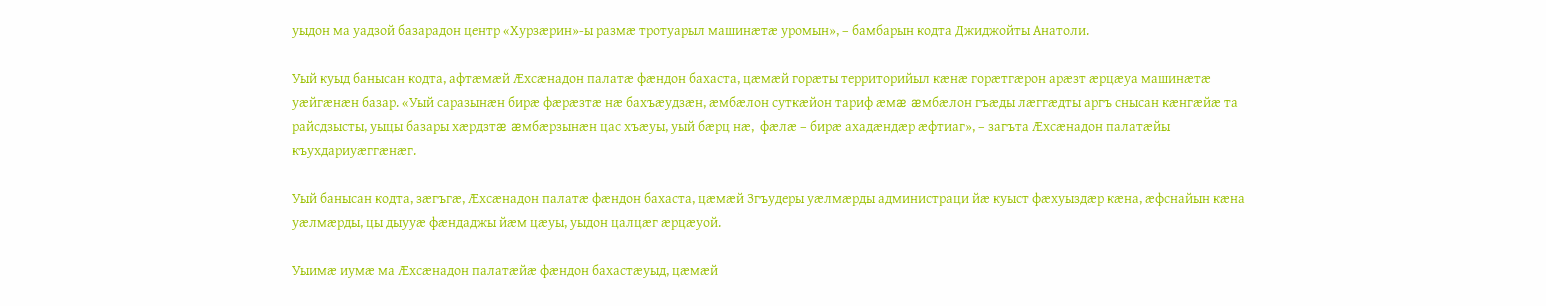уыдон ма уадзой базарадон центр «Хурзæрин»-ы размæ тротуарыл машинæтæ уромын», – бамбарын кодта Джиджойты Анатоли.

Уый куыд банысан кодта, афтæмæй Æхсæнадон палатæ фæндон бахаста, цæмæй горæты территорийыл кæнæ горæтгæрон арæзт æрцæуа машинæтæ уæйгæнæн базар. «Уый саразынæн бирæ фæрæзтæ нæ бахъæудзæн, æмбæлон суткæйон тариф æмæ æмбæлон гъæды лæггæдты аргъ снысан кæнгæйæ та райсдзысты, уыцы базары хæрдзтæ æмбæрзынæн цас хъæуы, уый бæрц нæ,  фæлæ – бирæ ахадæндæр æфтиаг», – загъта Æхсæнадон палатæйы къухдариуæггæнæг.

Уый банысан кодта, зæгъгæ, Æхсæнадон палатæ фæндон бахаста, цæмæй Згъудеры уæлмæрды администраци йæ куыст фæхуыздæр кæна, æфснайын кæна уæлмæрды, цы дыууæ фæндаджы йæм цæуы, уыдон цалцæг æрцæуой.

Уыимæ иумæ ма Æхсæнадон палатæйæ фæндон бахастæуыд, цæмæй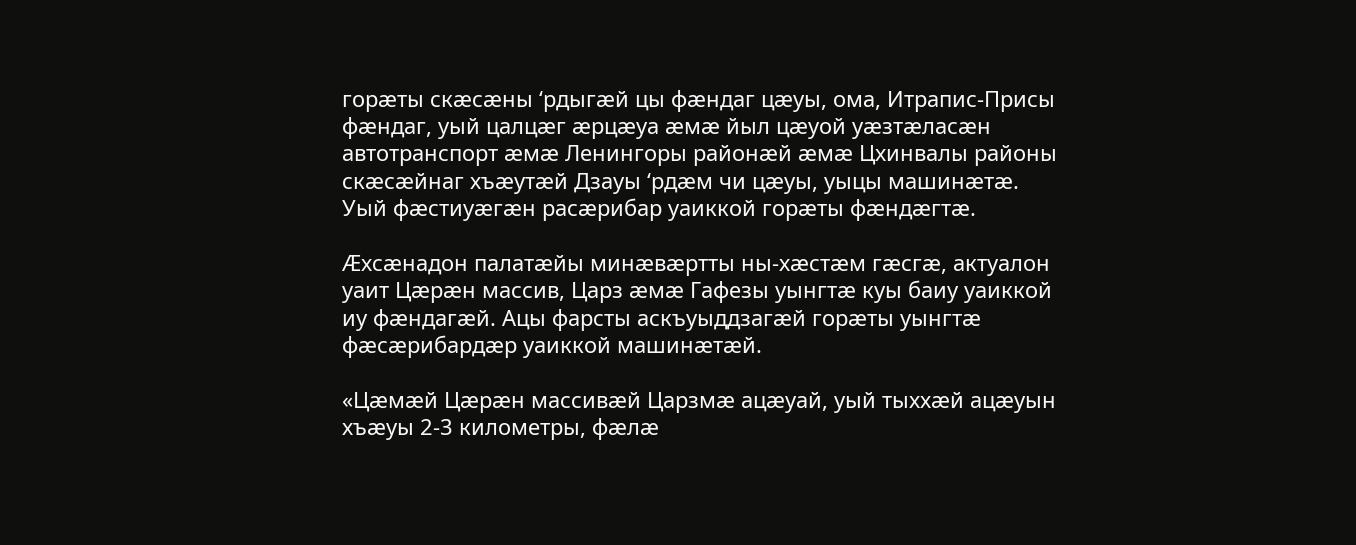горæты скæсæны ‘рдыгæй цы фæндаг цæуы, ома, Итрапис-Присы фæндаг, уый цалцæг æрцæуа æмæ йыл цæуой уæзтæласæн автотранспорт æмæ Ленингоры районæй æмæ Цхинвалы районы скæсæйнаг хъæутæй Дзауы ‘рдæм чи цæуы, уыцы машинæтæ. Уый фæстиуæгæн расæрибар уаиккой горæты фæндæгтæ.

Æхсæнадон палатæйы минæвæртты ны-хæстæм гæсгæ, актуалон уаит Цæрæн массив, Царз æмæ Гафезы уынгтæ куы баиу уаиккой иу фæндагæй. Ацы фарсты аскъуыддзагæй горæты уынгтæ фæсæрибардæр уаиккой машинæтæй.

«Цæмæй Цæрæн массивæй Царзмæ ацæуай, уый тыххæй ацæуын хъæуы 2-3 километры, фæлæ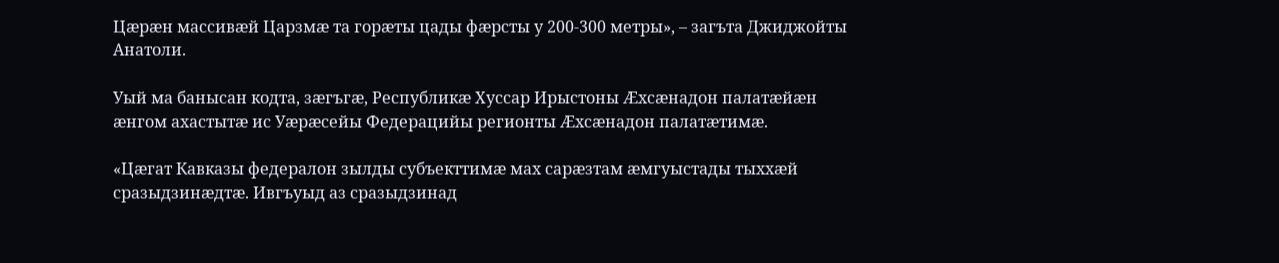Цæрæн массивæй Царзмæ та горæты цады фæрсты у 200-300 метры», – загъта Джиджойты Анатоли.

Уый ма банысан кодта, зæгъгæ, Республикæ Хуссар Ирыстоны Æхсæнадон палатæйæн æнгом ахастытæ ис Уæрæсейы Федерацийы регионты Æхсæнадон палатæтимæ.

«Цæгат Кавказы федералон зылды субъекттимæ мах сарæзтам æмгуыстады тыххæй сразыдзинæдтæ. Ивгъуыд аз сразыдзинад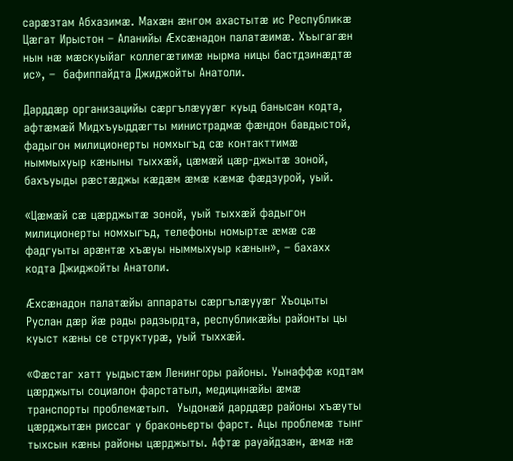сарæзтам Абхазимæ. Махæн æнгом ахастытæ ис Республикæ Цæгат Ирыстон – Аланийы Æхсæнадон палатæимæ. Хъыгагæн нын нæ мæскуыйаг коллегæтимæ нырма ницы бастдзинæдтæ ис», –  бафиппайдта Джиджойты Анатоли.

Дарддæр организацийы сæргълæууæг куыд банысан кодта, афтæмæй Мидхъуыддæгты министрадмæ фæндон бавдыстой, фадыгон милиционерты номхыгъд сæ контакттимæ ныммыхуыр кæныны тыххæй, цæмæй цæр-джытæ зоной, бахъуыды рæстæджы кæдæм æмæ кæмæ фæдзурой, уый.

«Цæмæй сæ цæрджытæ зоной, уый тыххæй фадыгон милиционерты номхыгъд, телефоны номыртæ æмæ сæ фадгуыты арæнтæ хъæуы ныммыхуыр кæнын», – бахахх кодта Джиджойты Анатоли.

Æхсæнадон палатæйы аппараты сæргълæууæг Хъоцыты Руслан дæр йæ рады радзырдта, республикæйы районты цы куыст кæны се структурæ, уый тыххæй.

«Фæстаг хатт уыдыстæм Ленингоры районы. Уынаффæ кодтам цæрджыты социалон фарстатыл, медицинæйы æмæ транспорты проблемæтыл.  Уыдонæй дарддæр районы хъæуты цæрджытæн риссаг у браконьерты фарст. Ацы проблемæ тынг тыхсын кæны районы цæрджыты. Афтæ рауайдзæн, æмæ нæ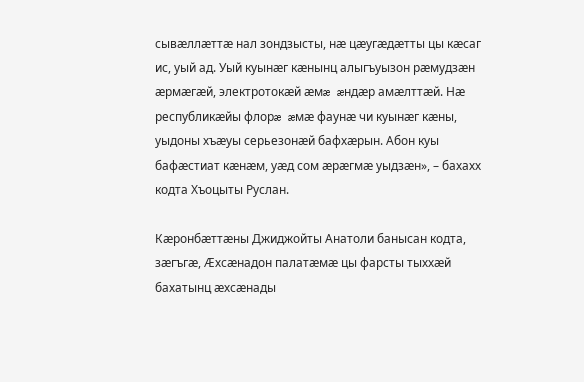сывæллæттæ нал зондзысты, нæ цæугæдæтты цы кæсаг ис, уый ад. Уый куынæг кæнынц алыгъуызон рæмудзæн æрмæгæй, электротокæй æмæ æндæр амæлттæй. Нæ республикæйы флорæ æмæ фаунæ чи куынæг кæны, уыдоны хъæуы серьезонæй бафхæрын. Абон куы бафæстиат кæнæм, уæд сом æрæгмæ уыдзæн», – бахахх кодта Хъоцыты Руслан.

Кæронбæттæны Джиджойты Анатоли банысан кодта, зæгъгæ, Æхсæнадон палатæмæ цы фарсты тыххæй бахатынц æхсæнады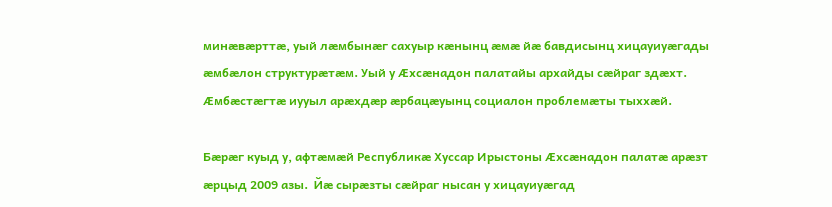минæвæрттæ, уый лæмбынæг сахуыр кæнынц æмæ йæ бавдисынц хицауиуæгады æмбæлон структурæтæм. Уый у Æхсæнадон палатайы архайды сæйраг здæхт. Æмбæстæгтæ иууыл арæхдæр æрбацæуынц социалон проблемæты тыххæй.

Бæрæг куыд у, афтæмæй Республикæ Хуссар Ирыстоны Æхсæнадон палатæ арæзт æрцыд 2009 азы.  Йæ сырæзты сæйраг нысан у хицауиуæгад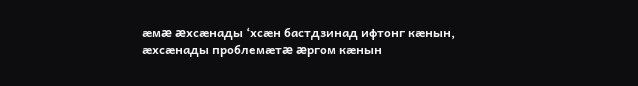æмæ æхсæнады ‘хсæн бастдзинад ифтонг кæнын, æхсæнады проблемæтæ æргом кæнын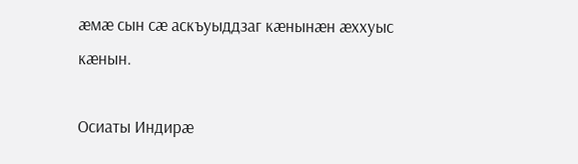æмæ сын сæ аскъуыддзаг кæнынæн æххуыс кæнын.

Осиаты Индирæ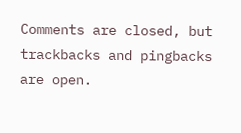Comments are closed, but trackbacks and pingbacks are open.